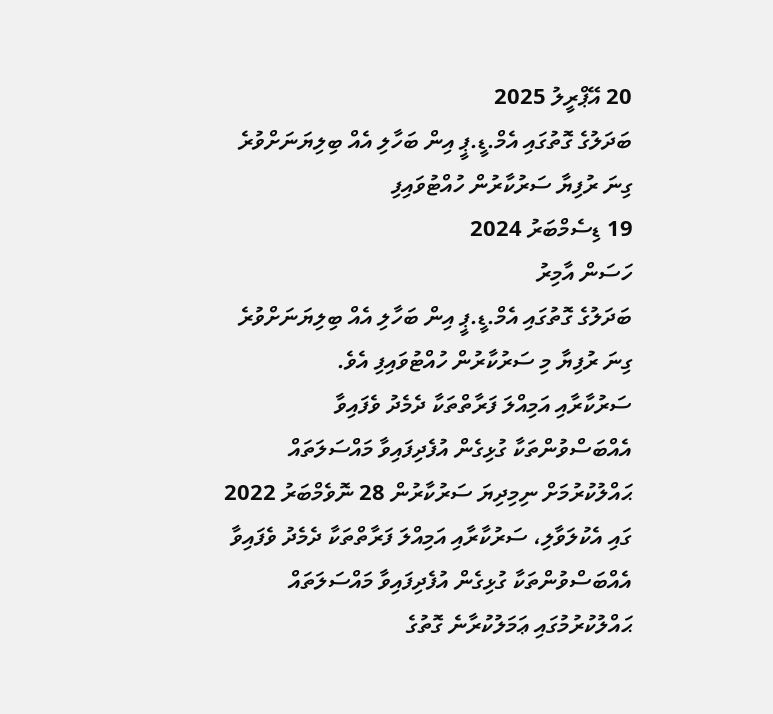20 އޭޕްރީލު 2025
ބަދަލުގެ ގޮތުގައި އެމް.ޑީ.ޕީ އިން ބަހާލި އެއް ބިލިޔަނަށްވުރެ ގިނަ ރުފިޔާ ސަރުކާރުން ހުއްޓުވައިފި
19 ޑިސެމްބަރު 2024
ހަސަން އާމިރު
ބަދަލުގެ ގޮތުގައި އެމް.ޑީ.ޕީ އިން ބަހާލި އެއް ބިލިޔަނަށްވުރެ ގިނަ ރުފިޔާ މި ސަރުކާރުން ހުއްޓުވައިފި އެވެ.
ސަރުކާރާއި އަމިއްލަ ފަރާތްތަކާ ދެމެދު ވެފައިވާ އެއްބަސްވުންތަކާ ގުޅިގެން އުފެދިފައިވާ މައްސަލަތައް ޙައްލުކުރުމަށް ނިމިދިޔަ ސަރުކާރުން 28 ނޮވެމްބަރު 2022 ގައި އެކުލަވާލި، ސަރުކާރާއި އަމިއްލަ ފަރާތްތަކާ ދެމެދު ވެފައިވާ އެއްބަސްވުންތަކާ ގުޅިގެން އުފެދިފައިވާ މައްސަލަތައް ޙައްލުކުރުމުގައި ޢަމަލުކުރާނެ ގޮތުގެ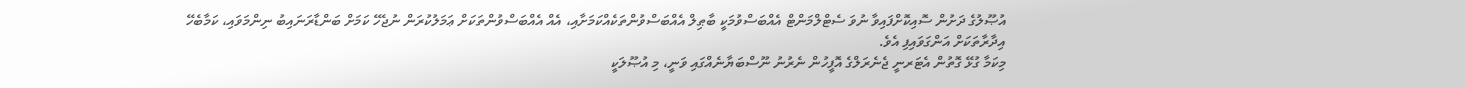އުޞޫލުގެ ދަށުން ސޮއިކޮށްފައިވާ ނުވަ ސެޓްލްމަންޓް އެއްބަސްވުމަކީ ބާޠިލް އެއްބަސްވުންތަކެއްކަމަށާއި، އެއް އެއްބަސްވުންތަކަށް ޢަމަލުކުރަން ނުޖެހޭ ކަމަށް ބަންޑާރަނައިބު ނިންމަވައި، ކަމާބެހޭ އިދާރާތަކަށް އަންގަވައިފި އެވެ.
މިކަމާ ގުޅޭ ގޮތުން އެޓަރނީ ޖެނެރަލްގެ އޮފީހުން ނެރުނު ނޫސްބަޔާނެއްގައި ވަނީ، މި އުޞޫލަކީ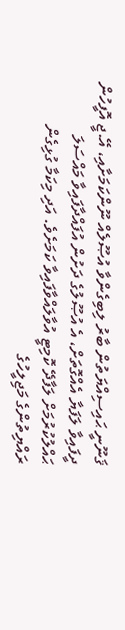ޤަނޫނީ ޙައިސިއްޔަތުން ބާރު ލިބިގެންވާ އުޞޫލެއް ނޫންކަމަށާއި، އޭ.ޖީ އޮފީހުން ދީފައިވާ ލަފަޔާ އެއްގޮތަށް، އެ އުޞޫލުގެ ދަށުން އުފައްދާފައިވާ މައްސަލަ ޙައްލުކުރުމަށް ލަފާދޭ ކޮމިޓީ އުވާލައްވާފައިވާ ކަމަށެވެ. އަދި މިކަމާ ގުޅިގެން ރައްޔިތުންގެ މަޖިލީހުގެ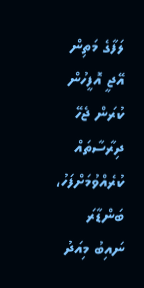ލަފާގެ މަތިން އޭޖީ އޮފީހުން ކުރަން ޖެހޭ ދިރާސާތައް ކުރެއްވުމަށްފަހު، ބަންޑާރަ ނައިބު މިއަދު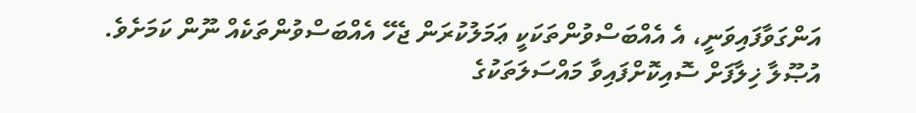އަންގަވާފައިވަނީ، އެ އެއްބަސްވުންތަކަކީ ޢަމަލުކުރަން ޖެހޭ އެއްބަސްވުންތަކެއް ނޫން ކަމަށެވެ.
އުޞޫލާ ޚިލާފަށް ސޮއިކޮށްފައިވާ މައްސަލަތަކުގެ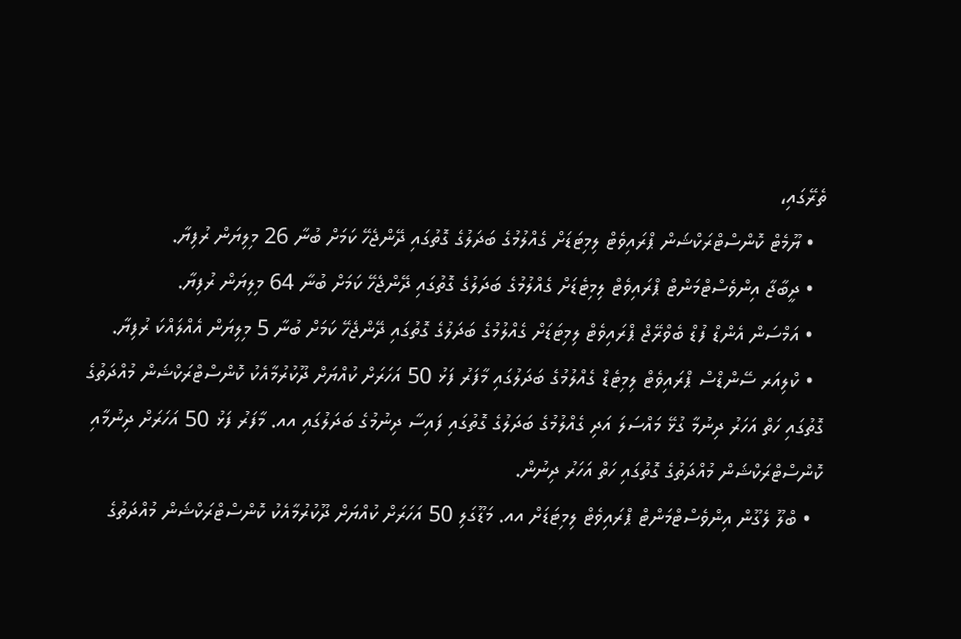ތެރޭގައި،
  • ޔޫމެޓް ކޮންސްޓްރަކްޝަން ޕްރައިވެޓް ލިމިޓަޑަށް ގެއްލުމުގެ ބަދަލުގެ ގޮތުގައި ދޭންޖެހޭ ކަމަށް ބުނާ 26 މިލިޔަން ރުފިޔާ.
  • ދީބާޖާ އިންވެސްޓްމަންޓް ޕްރައިވެޓް ލިމިޓެޑަށް ގެއްލުމުގެ ބަދަލުގެ ގޮތުގައި ދޭންޖެހޭ ކަމަށް ބުނާ 64 މިލިޔަން ރުފިޔާ.
  • އަމްސަން އެންޑް ފުޑް ބެވްރޭޖް ޕްރައިވެޓް ލިމިޓަޑަށް ގެއްލުމުގެ ބަދަލުގެ ގޮތުގައި ދޭންޖެހޭ ކަމަށް ބުނާ 5 މިލިޔަން އެއްލައްކަ ރުފިޔާ.
  • ކްލިއަރ ސޭންޑްސް ޕްރައިވެޓް ލިމިޓެޑް ގެއްލުމުގެ ބަދަލުގައި މާފަރު ފަޅު 50 އަހަރަށް ކުއްޔަށް ދޫކުރުމާއެކު ކޮންސްޓްރަކްޝަން މުއްދަތުގެ ގޮތުގައި ހަތް އަހަރު ދިނުމާ ގުޅޭ މައްސަލަ އަދި ގެއްލުމުގެ ބަދަލުގެ ގޮތުގައި ފައިސާ ދިނުމުގެ ބަދަލުގައި އއ. މާފަރު ފަޅު 50 އަހަރަށް ދިނުމާއި ކޮންސްޓްރަކްޝަން މުއްދަތުގެ ގޮތުގައި ހަތް އަހަރު ދިނުން.
  • ބްލޫ ލެގޫން އިންވެސްޓްމަންޓް ޕްރައިވެޓް ލިމިޓަޑަށް އއ. މަޑޫގަލި 50 އަހަރަށް ކުއްޔަށް ދޫކުރުމާއެކު ކޮންސްޓްރަކްޝަން މުއްދަތުގެ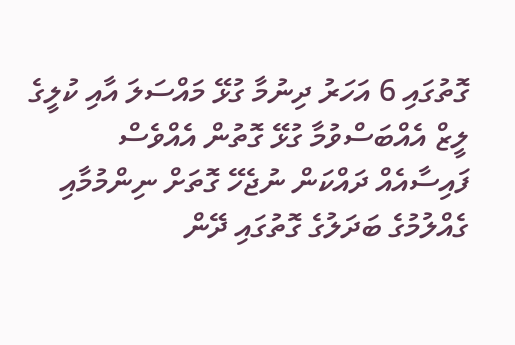ގޮތުގައި 6 އަހަރު ދިނުމާ ގުޅޭ މައްސަލަ އާއި ކުލީގެ ލީޒް އެއްބަސްވުމާ ގުޅޭ ގޮތުން އެއްވެސް ފައިސާއެއް ދައްކަން ނުޖެހޭ ގޮތަށް ނިންމުމާއި ގެއްލުމުގެ ބަދަލުގެ ގޮތުގައި ދޭން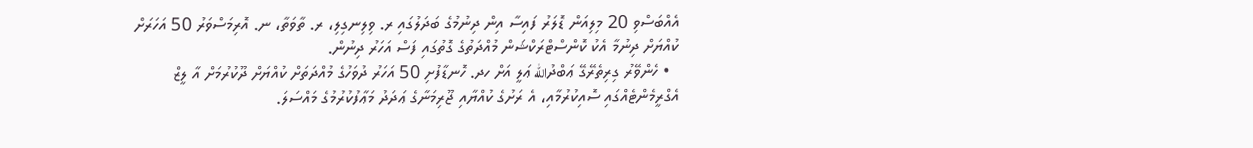އެއްބަސްވި 20 މިލިއަން ޑޮލަރު ފައިސާ އިން ދިނުމުގެ ބަދަލުގައި ރ. ވިލިނގިލި، ރ. ތާވަތާ، ނ. އޮރިމަސްވަރު 50 އަހަރަށް ކުއްޔަށް ދިނުމާ އެކު ކޮންސްޓްރަކްޝަން މުއްދަތުގެ ގޮތުގައި ފަސް އަހަރު ދިނުން.
  • ހެންވޭރު ގިރިތެރޭގޭ ޢަބްދުالله ޢަލީ އަށް ހދ. ހޮނޑާފުށި 50 އަހަރު ދުވަހުގެ މުއްދަތަށް ކުއްޔަށް ދޫކުރުމަށް އާ ލީޒް އެގްރީމެންޓެއްގައި ސޮއިކުރުމާއި، އެ ރަށުގެ ކުއްޔާއި ޖޫރިމަނާގެ ޢަދަދު މަޢާފުކުރުމުގެ މައްސަލަ.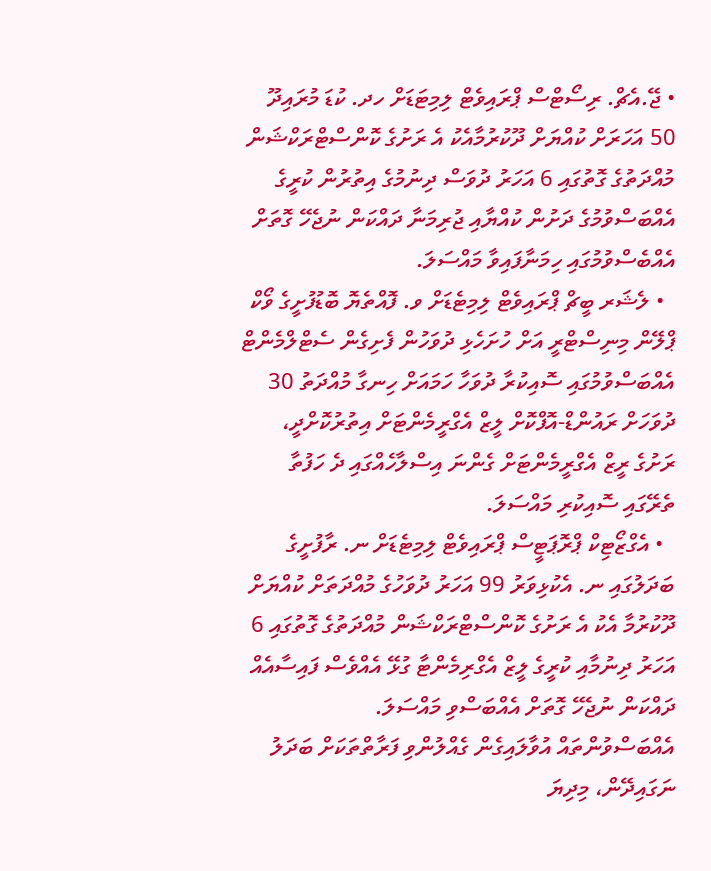• ޖޭ.އެޗް. ރިސޯޓްސް ޕްރައިވެޓް ލިމިޓަޑަށް ހދ. ކުޑަ މުރައިދޫ 50 އަހަރަށް ކުއްޔަށް ދޫކުރުމާއެކު އެ ރަށުގެ ކޮންސްޓްރަކްޝަން މުއްދަތުގެ ގޮތުގައި 6 އަހަރު ދުވަސް ދިނުމުގެ އިތުރުން ކުރީގެ އެއްބަސްވުމުގެ ދަށުން ކުއްޔާއި ޖުރިމަނާ ދައްކަން ނުޖެހޭ ގޮތަށް އެއްބެސްވުމުގައި ހިމަނާފައިވާ މައްސަލަ.
  • ލެޝަރ ބީޗް ޕްރައިވެޓް ލިމިޓެޑަށް ވ. ފޮއްތެޔޮ ބޮޑުފުށީގެ ވޯކް ޕްލޭން މިނިސްޓްރީ އަށް ހުށަހެޅި ދުވަހުން ފެށިގެން ސެޓްލްމެންޓް އެއްބަސްވުމުގައި ސޮއިކުރާ ދުވަހާ ހަމައަށް ހިނގާ މުއްދަތު 30 ދުވަހަށް ރައުންޑް-އޮފްކޮށް ލީޒް އެގްރީމެންޓަށް އިތުރުކޮށްދީ، ރަށުގެ ރީޒް އެގްރީމެންޓަށް ގެންނަ އިސްލާހެއްގައި ދެ ހަފުތާ ތެރޭގައި ސޮއިކުރި މައްސަލަ.
  • އެގްޒޯޓިކް ޕްރޮޕަޓީސް ޕްރައިވެޓް ލިމިޓެޑަށް ނ. ރާފުށީގެ ބަދަލުގައި ނ. އެކުޅިވަރު 99 އަހަރު ދުވަހުގެ މުއްދަތަށް ކުއްޔަށް ދޫކުރުމާ އެކު އެ ރަށުގެ ކޮންސްޓްރަކްޝަން މުއްދަތުގެ ގޮތުގައި 6 އަހަރު ދިނުމާއި ކުރީގެ ލީޒް އެގްރިމެންޓާ ގުޅޭ އެއްވެސް ފައިސާއެއް ދައްކަން ނުޖެހޭ ގޮތަށް އެއްބަސްވި މައްސަލަ.
އެއްބަސްވުންތައް އުވާލައިގެން ގެއްލުންވި ފަރާތްތަކަށް ބަދަލު ނަގައިދޭން، މިދިޔަ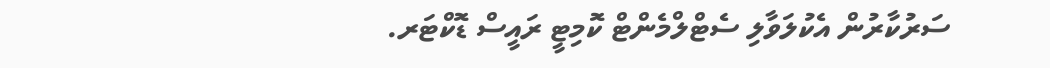ސަރުކާރުން އެކުލަވާލި ސެޓްލްމެންޓް ކޮމިޓީ ރައީސް ޑޮކްޓަރ.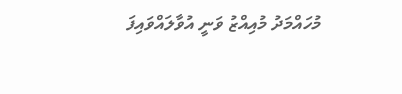މުހައްމަދު މުއިއްޒު ވަނީ އުވާލައްވައިފަ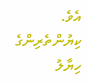އެވެ.
ކިޔުންތެރިންގެ ހިޔާލު